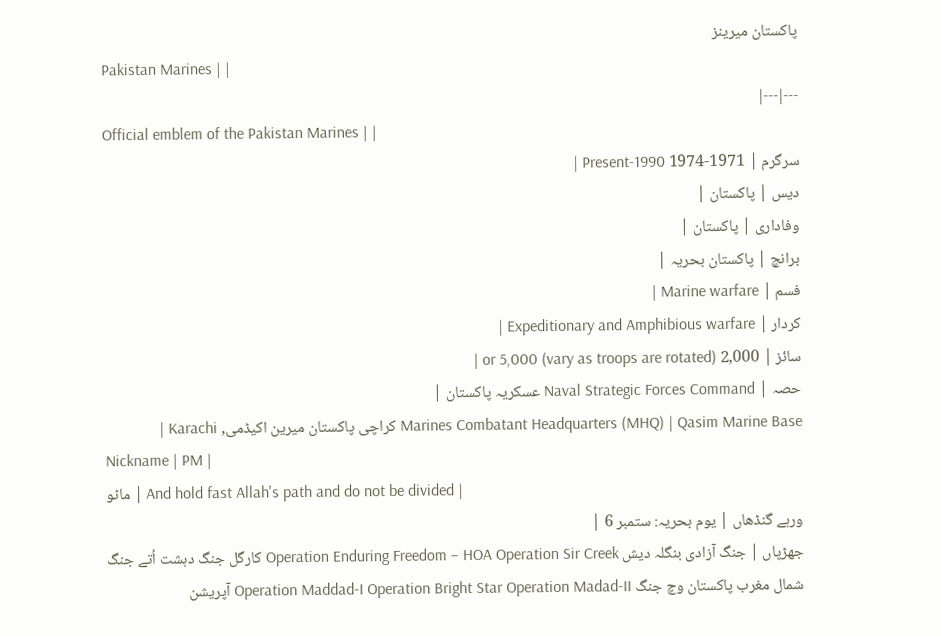پاکستان ميرينز
Pakistan Marines | |
---|---|
Official emblem of the Pakistan Marines | |
سرگرم | 1971-1974 1990-Present |
دیس | پاکستان |
وفاداری | پاکستان |
برانچ | پاکستان بحریہ |
فسم | Marine warfare |
کردار | Expeditionary and Amphibious warfare |
سائز | 2,000 or 5,000 (vary as troops are rotated) |
حصہ | Naval Strategic Forces Command عسکریہ پاکستان |
Marines Combatant Headquarters (MHQ) | Qasim Marine Base کراچی پاکستان میرین اکیڈمی, Karachi |
Nickname | PM |
ماٹو | And hold fast Allah's path and do not be divided |
ورہے گنڈھاں | یوم بحریہ: ستمبر 6 |
جھڑپاں | جنگ آزادی بنگلہ دیش Operation Enduring Freedom – HOA Operation Sir Creek کارگل جنگ دہشت اُتے جنگ شمال مغرب پاکستان وچ جنگ Operation Maddad-I Operation Bright Star Operation Madad-II آپریشن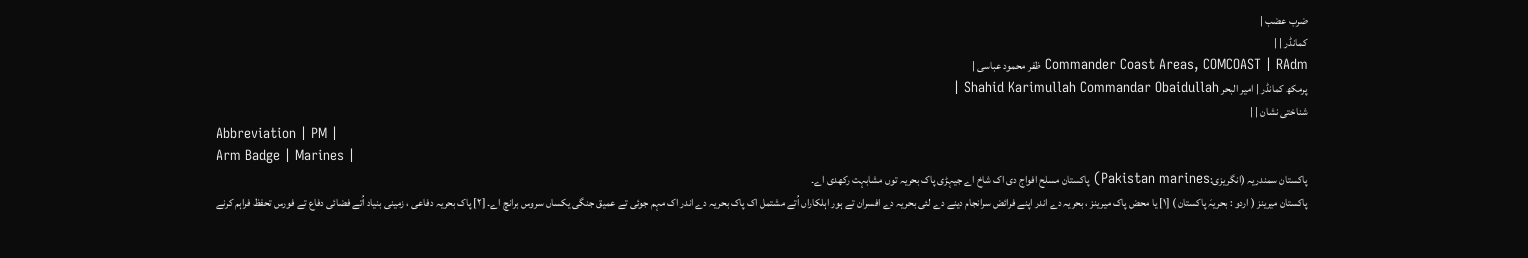ضرب عضب |
کمانڈر | |
Commander Coast Areas, COMCOAST | RAdm ظفر محمود عباسی |
پرمکھ کمانڈر | امیر البحر Shahid Karimullah Commandar Obaidullah |
شناختی نشان | |
Abbreviation | PM |
Arm Badge | Marines |
پاکستان سمندریہ (انگریزی:Pakistan marines) پاکستان مسلح افواج دی اک شاخ اے جیہڑی پاک بحریہ توں مشابہت رکھدی اے۔
پاکستان میرینز ( اردو : بحریہَ پاکستان ) [۱] یا محض پاک میرینز ، بحریہ دے اندر اپنے فرائض سرانجام دینے دے لئی بحریہ دے افسران تے ہور اہلکاراں اُتے مشتمل اک پاک بحریہ دے اندر اک مہم جوئی تے عمیق جنگی یکساں سروس برانچ اے۔ [۲] پاک بحریہ دفاعی ، زمینی بنیاد اُتے فضائی دفاع تے فورس تحفظ فراہم کرنے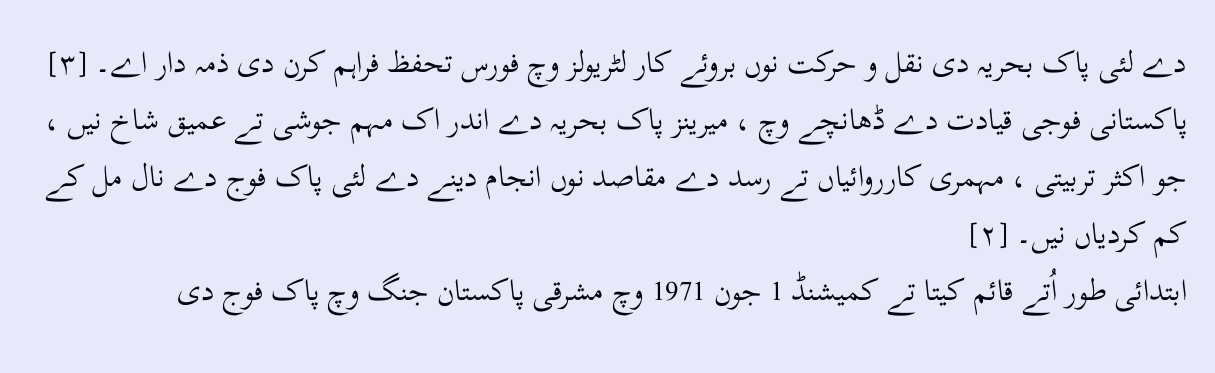دے لئی پاک بحریہ دی نقل و حرکت نوں بروئے کار لٹریولز وچ فورس تحفظ فراہم کرن دی ذمہ دار اے۔ [۳]
پاکستانی فوجی قیادت دے ڈھانچے وچ ، میرینز پاک بحریہ دے اندر اک مہم جوشی تے عمیق شاخ نيں ، جو اکثر تربيتی ، مہمری کارروائیاں تے رسد دے مقاصد نوں انجام دینے دے لئی پاک فوج دے نال مل کے کم کردیاں نيں۔ [۲]
ابتدائی طور اُتے قائم کيتا تے کمیشنڈ 1 جون 1971 وچ مشرقی پاکستان جنگ وچ پاک فوج دی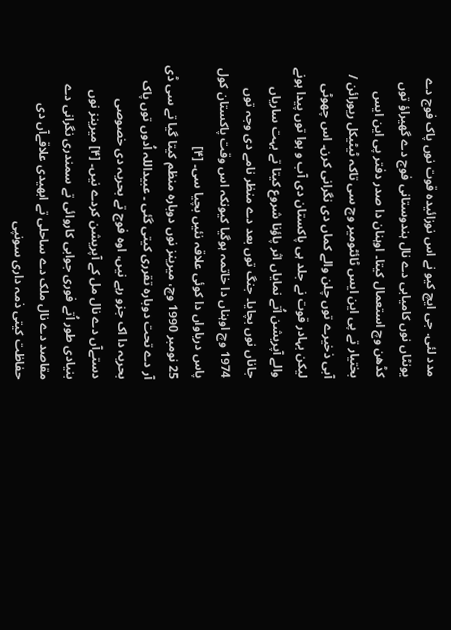مدد لئی. جی ایچ کیو نے اس نوزائیدہ قوت نوں پاک فوج دے یونٹاں نوں کامیابی دے نال ہندوستانی فوج دے گھیراؤ توں کڈھن وچ استعمال کيتا۔ اوہنان دا صدر دفتر پی این ایس بختیار تے پی این ایس ٹائٹومیر وچ سی تاکہ ٹیٹیکل ریورائن / آبی ذخیرے توں چلن والے کماں دی نگرانی کرن۔ اس چھوٹی لیکن بہادر قوت نے جلد ہی پاکستان دی آب و ہوا توں پیدا ہونے والے آپریشن اُتے نمایاں اثر پاؤنا شروع کيتا تے بہت ساریاں جاناں نوں بچایا۔ جنگ توں بعد دے منظر نامے دی وجہ توں 1974 وچ اوہناں دا خاتمہ ہوگیا کیونکہ اس وقت پاکستان کول پاس دریاواں دا کوئی علاقہ نئيں بچیا سی۔ [۴]
25 نومبر 1990 وچ، میرینز نوں دوبارہ منظم کيتا گیا تے سی ڈی آر دے تحت دوبارہ تقرری کيتی گئی ۔ عبیداللہ اُدوں توں پاک بحریہ دا اک جزو رہے نيں، اوہ فوج تے بحریہ دی خصوصی دستےآں دے نال مل کے آپریشن کردے نيں۔ [۴] میرینز نوں بنیادی طور اُتے فوری جوابی کاروائی تے سمندری نگرانی دے مقاصد دے نال ملک دے ساحلی تے ابھیدی علاقےآں دی حفاظت کيتی ذمہ داری سونپی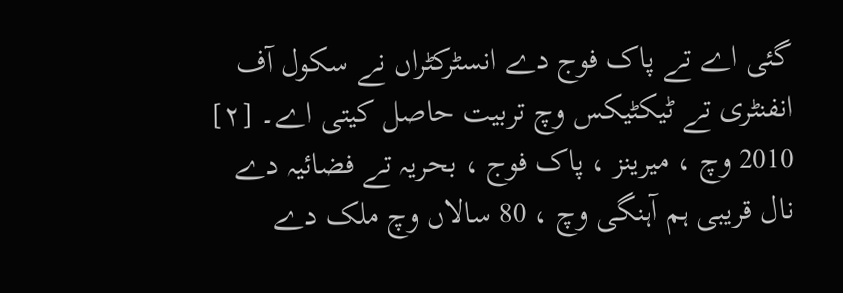گئی اے تے پاک فوج دے انسٹرکٹراں نے سکول آف انفنٹری تے ٹیکٹیکس وچ تربیت حاصل کيتی اے۔ [۲]
2010 وچ ، میرینز ، پاک فوج ، بحریہ تے فضائیہ دے نال قریبی ہم آہنگی وچ ، 80 سالاں وچ ملک دے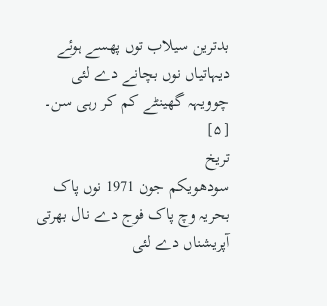بدترین سیلاب توں پھسے ہوئے دیہاتیاں نوں بچانے دے لئی چوویہہ گھینٹے کم کر رہی سن۔ [۵]
تریخ
سودھویکم جون 1971 نوں پاک بحریہ وچ پاک فوج دے نال بھرتی آپریشناں دے لئی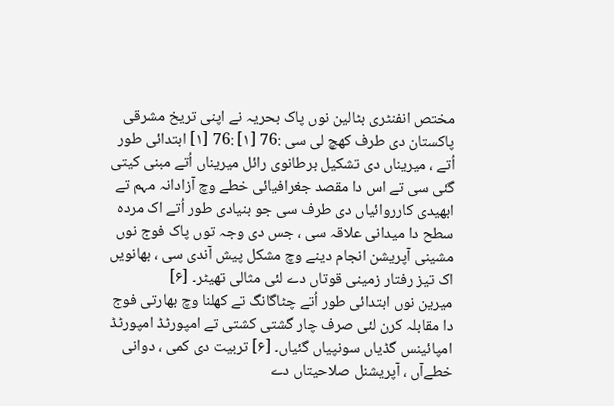مختص انفنٹری بٹالین نوں پاک بحریہ نے اپنی تریخ مشرقی پاکستان دی طرف کھچ لی سی :76 [۱] :76 [۱] ابتدائی طور اُتے ، میریناں دی تشکیل برطانوی رائل میریناں اُتے مبنی کيتی گئی سی تے اس دا مقصد جغرافیائی خطے وچ آزادانہ مہم تے ابھیدی کارروائیاں دی طرف سی جو بنیادی طور اُتے اک مردہ سطح دا میدانی علاقہ سی ، جس دی وجہ توں پاک فوج نوں مشینی آپریشن انجام دینے وچ مشکل پیش آندی سی ، بھانويں اک تیز رفتار زمینی قوتاں دے لئی مثالی تھیٹر۔ [۶]
میرین نوں ابتدائی طور اُتے چٹاگانگ تے کھلنا وچ بھارتی فوج دا مقابلہ کرن لئی صرف چار گشتی کشتی تے امپورٹڈ امپورٹڈ امپائینس گڈیاں سونپیاں گئیاں۔ [۶] تربیت دی کمی ، دوانی خطےآں ، آپریشنل صلاحیتاں دے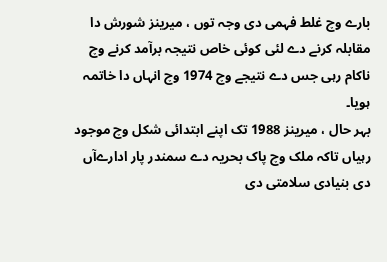بارے وچ غلط فہمی دی وجہ توں ، میرینز شورش دا مقابلہ کرنے دے لئی کوئی خاص نتیجہ برآمد کرنے وچ ناکام رہی جس دے نتیجے وچ 1974 وچ انہاں دا خاتمہ ہويا۔
بہر حال ، میرینز 1988 تک اپنے ابتدائی شکل وچ موجود رہیاں تاکہ ملک وچ پاک بحریہ دے سمندر پار ادارےآں دی بنیادی سلامتی دی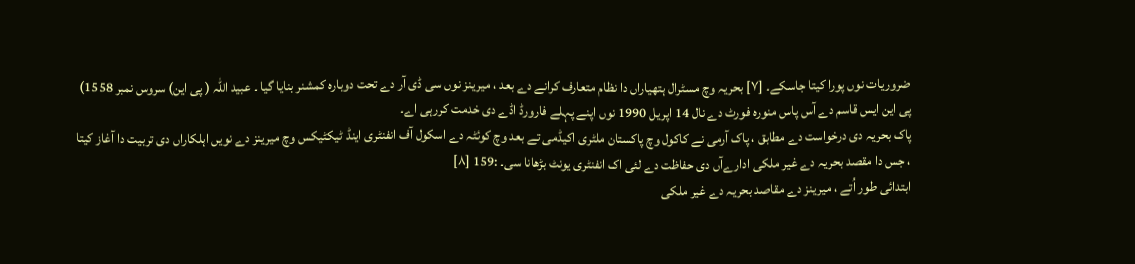ضروریات نوں پورا کيتا جاسکے۔ [۷] بحریہ وچ مسٹرال ہتھیاراں دا نظام متعارف کرانے دے بعد ، میرینز نوں سی ڈی آر دے تحت دوبارہ کمشنر بنایا گیا ۔ عبید اللہ ( پی این) سروس نمبر 1558) پی این ایس قاسم دے آس پاس منورہ فورٹ دے نال 14 اپریل 1990 نوں اپنے پہلے فارورڈ اڈے دی خدمت کررہی اے۔
پاک بحریہ دی درخواست دے مطابق ، پاک آرمی نے کاکول وچ پاکستان ملٹری اکیڈمی تے بعد وچ کوئٹہ دے اسکول آف انفنٹری اینڈ ٹیکٹیکس وچ میرینز دے نويں اہلکاراں دی تربیت دا آغاز کيتا ، جس دا مقصد بحریہ دے غیر ملکی ادارےآں دی حفاظت دے لئی اک انفنٹری یونٹ بڑھانا سی۔ :159 [۸]
ابتدائی طور اُتے ، میرینز دے مقاصد بحریہ دے غیر ملکی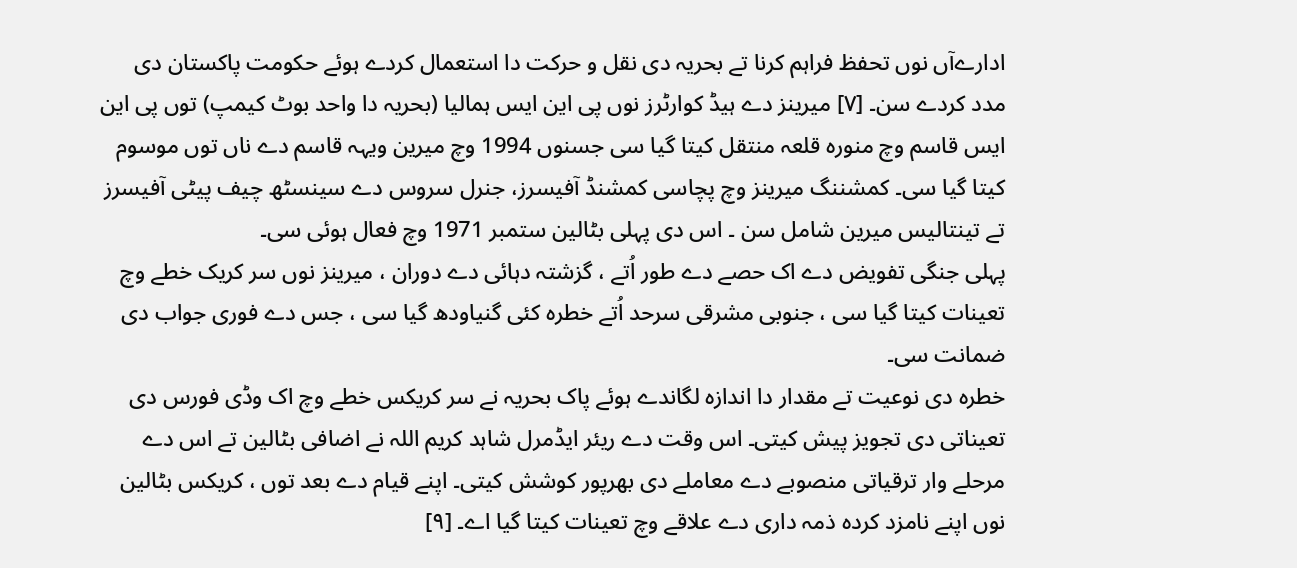ادارےآں نوں تحفظ فراہم کرنا تے بحریہ دی نقل و حرکت دا استعمال کردے ہوئے حکومت پاکستان دی مدد کردے سن۔ [۷] میرینز دے ہیڈ کوارٹرز نوں پی این ایس ہمالیا (بحریہ دا واحد بوٹ کیمپ) توں پی این ایس قاسم وچ منورہ قلعہ منتقل کيتا گیا سی جسنوں 1994 وچ میرین ویہہ قاسم دے ناں توں موسوم کيتا گیا سی۔ کمشننگ میرینز وچ پچاسی کمشنڈ آفیسرز، جنرل سروس دے سینسٹھ چیف پیٹی آفیسرز تے تینتالیس میرین شامل سن ۔ اس دی پہلی بٹالین ستمبر 1971 وچ فعال ہوئی سی۔
پہلی جنگی تفویض دے اک حصے دے طور اُتے ، گزشتہ دہائی دے دوران ، میرینز نوں سر کریک خطے وچ تعینات کيتا گیا سی ، جنوبی مشرقی سرحد اُتے خطرہ کئی گنیاودھ گیا سی ، جس دے فوری جواب دی ضمانت سی۔
خطرہ دی نوعیت تے مقدار دا اندازہ لگاندے ہوئے پاک بحریہ نے سر کریکس خطے وچ اک وڈی فورس دی تعیناتی دی تجویز پیش کيتی۔ اس وقت دے ریئر ایڈمرل شاہد کریم اللہ نے اضافی بٹالین تے اس دے مرحلے وار ترقیاتی منصوبے دے معاملے دی بھرپور کوشش کيتی۔ اپنے قیام دے بعد توں ، کریکس بٹالین نوں اپنے نامزد کردہ ذمہ داری دے علاقے وچ تعینات کيتا گیا اے۔ [۹]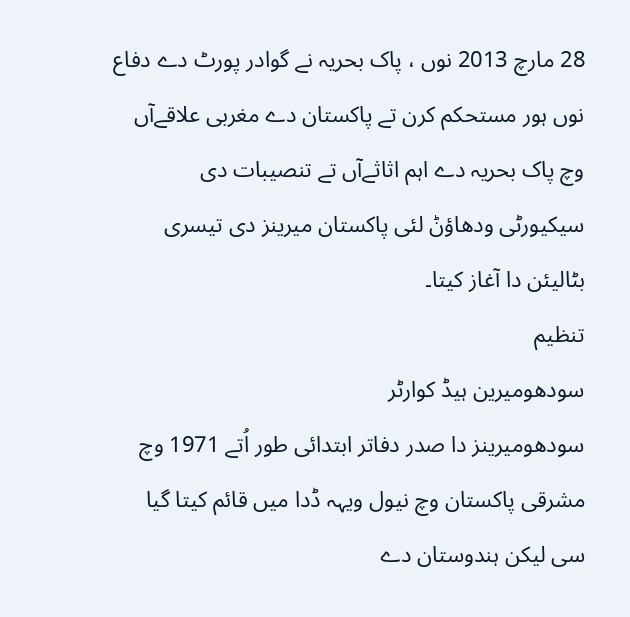28 مارچ 2013 نوں ، پاک بحریہ نے گوادر پورٹ دے دفاع نوں ہور مستحکم کرن تے پاکستان دے مغربی علاقےآں وچ پاک بحریہ دے اہم اثاثےآں تے تنصیبات دی سیکیورٹی ودھاؤݨ لئی پاکستان میرینز دی تیسری بٹالیئن دا آغاز کيتا۔
تنظیم
سودھومیرین ہیڈ کوارٹر
سودھومیرینز دا صدر دفاتر ابتدائی طور اُتے 1971 وچ مشرقی پاکستان وچ نیول ویہہ ڈدا ميں قائم کيتا گیا سی لیکن ہندوستان دے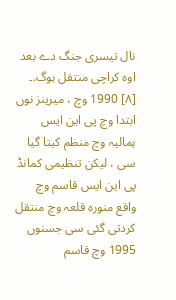نال تیسری جنگ دے بعد اوہ کراچی منتقل ہوگ.۔ [۸] 1990 وچ ، میرینز نوں ابتدا وچ پی این ایس ہمالیہ وچ منظم کيتا گیا سی ، لیکن تنظیمی کمانڈ پی این ایس قاسم وچ واقع منورہ قلعہ وچ منتقل کردتی گئی سی جسنوں 1995 وچ قاسم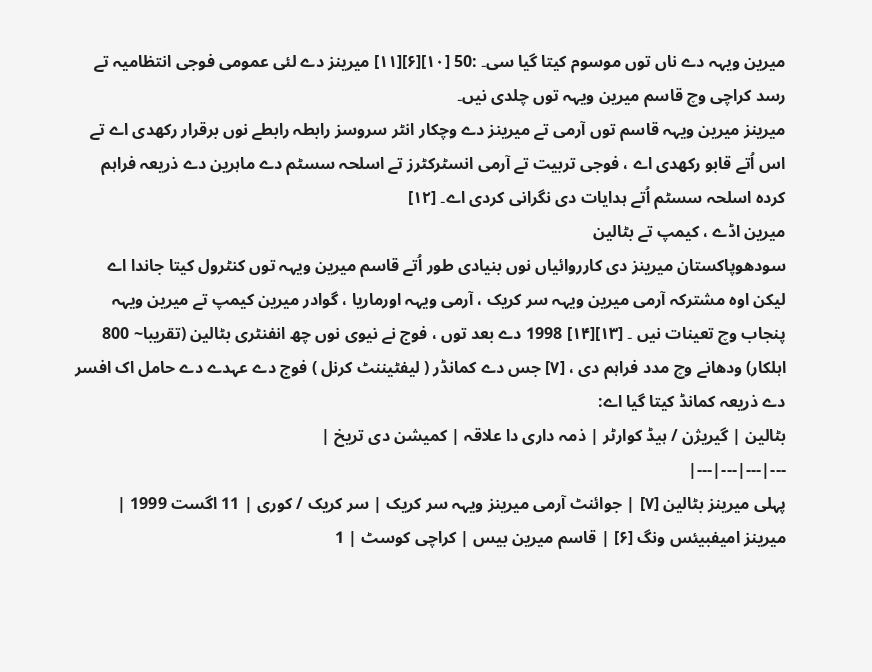میرین ویہہ دے ناں توں موسوم کيتا گیا سی۔ :50 [۱۰][۶][۱۱] میرینز دے لئی عمومی فوجی انتظامیہ تے رسد کراچی وچ قاسم میرین ویہہ توں چلدی نيں۔
میرینز میرین ویہہ قاسم توں آرمی تے میرینز دے وچکار انٹر سروسز رابطہ رابطے نوں برقرار رکھدی اے تے اس اُتے قابو رکھدی اے ، فوجی تربیت تے آرمی انسٹرکٹرز تے اسلحہ سسٹم دے ماہرین دے ذریعہ فراہم کردہ اسلحہ سسٹم اُتے ہدایات دی نگرانی کردی اے۔ [۱۲]
میرین اڈے ، کیمپ تے بٹالین
سودھوپاکستان میرینز دی کارروائیاں نوں بنیادی طور اُتے قاسم میرین ویہہ توں کنٹرول کيتا جاندا اے لیکن اوہ مشترکہ آرمی میرین ویہہ سر کریک ، آرمی ویہہ اورماریا ، گوادر میرین کیمپ تے میرین ویہہ پنجاب وچ تعینات نيں ۔ [۱۳][۱۴] 1998 دے بعد توں ، فوج نے نیوی نوں چھ انفنٹری بٹالین (تقریبا~ 800 اہلکار) ودھانے وچ مدد فراہم دی ، [۷] جس دے کمانڈر ( لیفٹیننٹ کرنل ) فوج دے عہدے دے حامل اک افسر دے ذریعہ کمانڈ کيتا گیا اے:
بٹالین | گیریژن / ہیڈ کوارٹر | ذمہ داری دا علاقہ | کمیشن دی تریخ |
---|---|---|---|
پہلی میرینز بٹالین [۷] | جوائنٹ آرمی میرینز ویہہ سر کریک | سر کریک / کوری | 11 اگست 1999 |
میرینز امیفبیئس ونگ [۶] | قاسم میرین بیس | کراچی کوسٹ | 1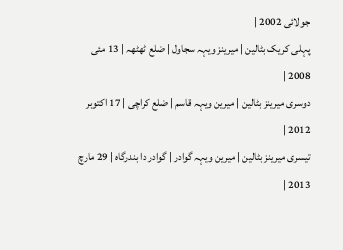جولائی 2002 |
پہلی کریک بٹالین | میرینز ویہہ سجاول | ضلع ٹھٹھہ | 13 مئی 2008 |
دوسری میرینز بٹالین | میرین ویہہ قاسم | ضلع کراچی | 17 اکتوبر 2012 |
تیسری میرینز بٹالین | میرین ویہہ گوادر | گوادر دا بندرگاہ | 29 مارچ 2013 |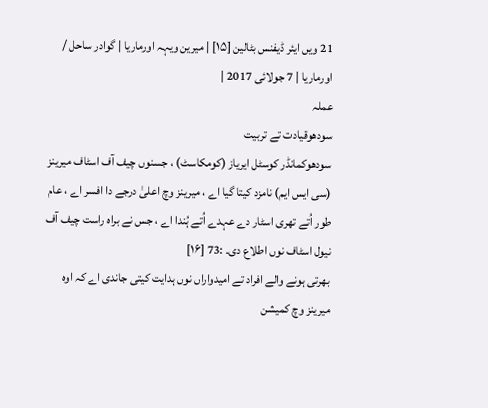21 ويں ایئر ڈیفنس بٹالین [۱۵] | میرین ویہہ اورماریا | گوادر ساحل / اورماریا | 7 جولائی 2017 |
عملہ
سودھوقیادت تے تربیت
سودھوکمانڈر کوسٹل ایریاز (کومکاسٹ) ، جسنوں چیف آف اسٹاف میرینز (سی ایس ایم) نامزد کيتا گیا اے ، میرینز وچ اعلیٰ درجے دا افسر اے ، عام طور اُتے تھری اسٹار دے عہدے اُتے ہُندا اے ، جس نے براہ راست چیف آف نیول اسٹاف نوں اطلاع دی۔ :73 [۱۶]
بھرتی ہونے والے افراد تے امیدواراں نوں ہدایت کيتی جاندی اے کہ اوہ میرینز وچ کمیشن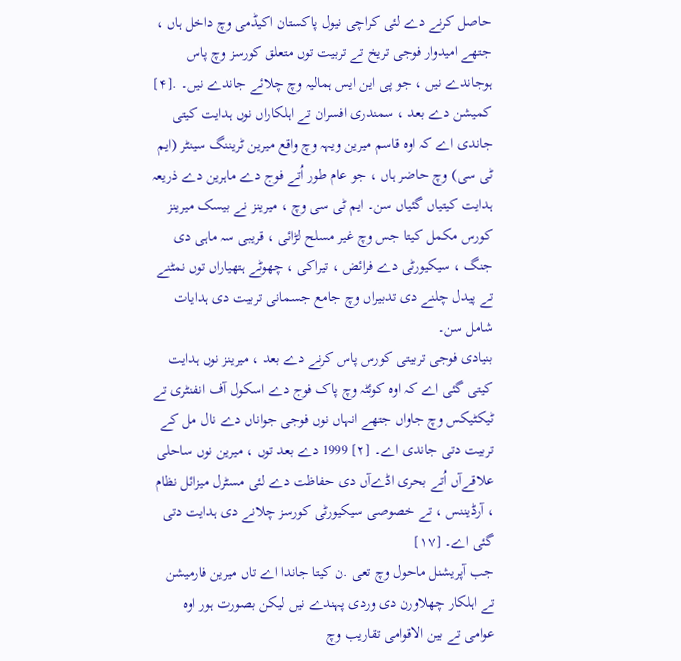حاصل کرنے دے لئی کراچی نیول پاکستان اکیڈمی وچ داخل ہاں ، جتھے امیدوار فوجی تریخ تے تربیت توں متعلق کورسز وچ پاس ہوجاندے نيں ، جو پی این ایس ہمالیہ وچ چلائے جاندے نيں۔ .[۴] کمیشن دے بعد ، سمندری افسران تے اہلکاراں نوں ہدایت کيتی جاندی اے کہ اوہ قاسم میرین ویہہ وچ واقع میرین ٹریننگ سینٹر (ایم ٹی سی) وچ حاضر ہاں ، جو عام طور اُتے فوج دے ماہرین دے ذریعہ ہدایت کيتیاں گئیاں سن۔ ایم ٹی سی وچ ، میرینز نے بیسک میرینز کورس مکمل کيتا جس وچ غیر مسلح لڑائی ، قریبی سہ ماہی دی جنگ ، سیکیورٹی دے فرائض ، تیراکی ، چھوٹے ہتھیاراں توں نمٹنے تے پیدل چلنے دی تدبیراں وچ جامع جسمانی تربیت دی ہدایات شامل سن۔
بنیادی فوجی تربيتی کورس پاس کرنے دے بعد ، میرینز نوں ہدایت کيتی گئی اے کہ اوہ کوئٹہ وچ پاک فوج دے اسکول آف انفنٹری تے ٹیکٹیکس وچ جاواں جتھے انہاں نوں فوجی جواناں دے نال مل کے تربیت دتی جاندی اے۔ [۲] 1999 دے بعد توں ، میرین نوں ساحلی علاقےآں اُتے بحری اڈےآں دی حفاظت دے لئی مسٹرل میزائل نظام ، آرڈیننس ، تے خصوصی سیکیورٹی کورسز چلانے دی ہدایت دتی گئی اے۔ [۱۷]
جب آپریشنل ماحول وچ تعی .ن کيتا جاندا اے تاں میرین فارمیشن تے اہلکار چھلاورن دی وردی پہندے نيں لیکن بصورت ہور اوہ عوامی تے بین الاقوامی تقاریب وچ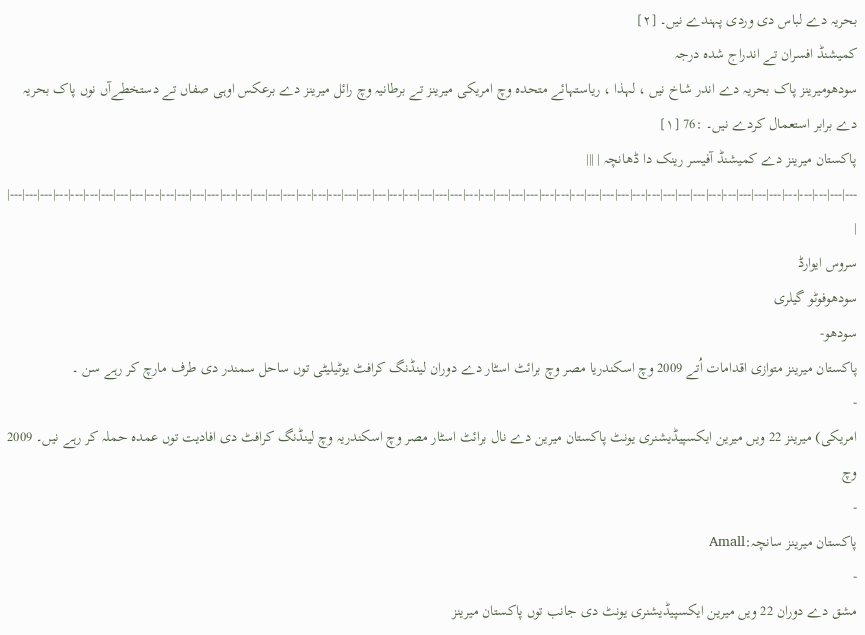بحریہ دے لباس دی وردی پہندے نيں۔ [۲]
کمیشنڈ افسران تے اندراج شدہ درجہ
سودھومیرینز پاک بحریہ دے اندر شاخ نيں ، لہذا ، ریاستہائے متحدہ وچ امریکی میرینز تے برطانیہ وچ رائل میرینز دے برعکس اوہی صفاں تے دستخطےآں نوں پاک بحریہ دے برابر استعمال کردے نيں۔ :76 [۱]
پاکستان میرینز دے کمیشنڈ آفیسر رینک دا ڈھانچہ | |||
---|---|---|---|---|---|---|---|---|---|---|---|---|---|---|---|---|---|---|---|---|---|---|---|---|---|---|---|---|---|---|---|---|---|---|---|---|---|---|---|---|---|---|---|---|---|---|---|---|---|---|---|---|---|---|---|
|
سروس ایوارڈ
سودھوفوٹو گیلری
سودھو-
پاکستان میرینز متوازی اقدامات اُتے 2009 وچ اسکندریا مصر وچ برائٹ اسٹار دے دوران لینڈنگ کرافٹ یوٹیلیٹی توں ساحل سمندر دی طرف مارچ کر رہے سن ۔
-
امریکی) میرینز 22 ويں میرین ایکسپیڈیشنری یونٹ پاکستان میرین دے نال برائٹ اسٹار مصر وچ اسکندریہ وچ لینڈنگ کرافٹ دی افادیت توں عمدہ حملہ کر رہے نيں۔ 2009 وچ
-
پاکستان میرینز سانچہ:Amall
-
مشق دے دوران 22 ويں میرین ایکسپیڈیشنری یونٹ دی جانب توں پاکستان میرینز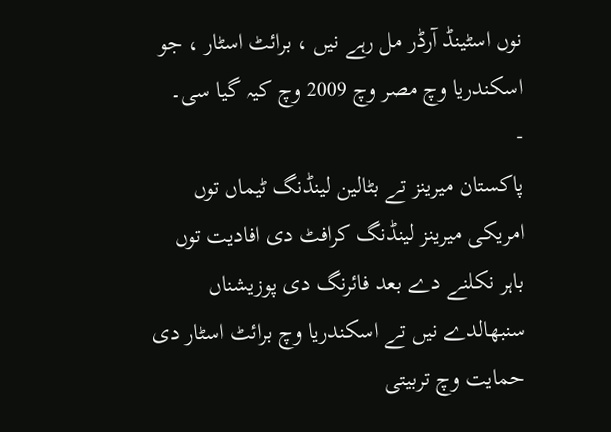نوں اسٹینڈ آرڈر مل رہے نيں ، برائٹ اسٹار ، جو اسکندریا وچ مصر وچ 2009 وچ کیہ گیا سی۔
-
پاکستان میرینز تے بٹالین لینڈنگ ٹیماں توں امریکی میرینز لینڈنگ کرافٹ دی افادیت توں باہر نکلنے دے بعد فائرنگ دی پوزیشناں سنبھالدے نيں تے اسکندریا وچ برائٹ اسٹار دی حمایت وچ تربيتی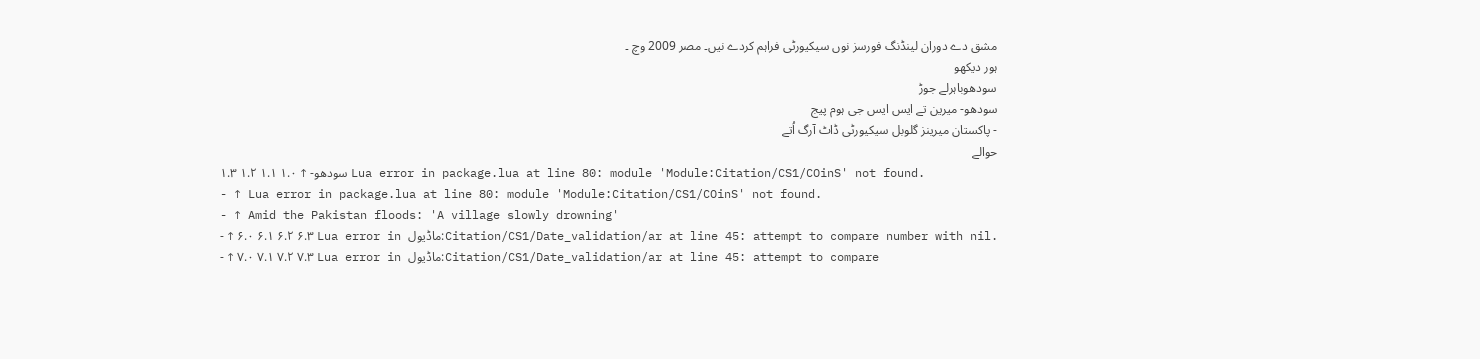مشق دے دوران لینڈنگ فورسز نوں سیکیورٹی فراہم کردے نيں۔ مصر 2009 وچ ۔
ہور دیکھو
سودھوباہرلے جوڑ
سودھو- میرین تے ایس ایس جی ہوم پیج
- پاکستان میرینز گلوبل سیکیورٹی ڈاٹ آرگ اُتے
حوالے
سودھو- ↑ ۱.۰ ۱.۱ ۱.۲ ۱.۳ Lua error in package.lua at line 80: module 'Module:Citation/CS1/COinS' not found.
- ↑ Lua error in package.lua at line 80: module 'Module:Citation/CS1/COinS' not found.
- ↑ Amid the Pakistan floods: 'A village slowly drowning'
- ↑ ۶.۰ ۶.۱ ۶.۲ ۶.۳ Lua error in ماڈیول:Citation/CS1/Date_validation/ar at line 45: attempt to compare number with nil.
- ↑ ۷.۰ ۷.۱ ۷.۲ ۷.۳ Lua error in ماڈیول:Citation/CS1/Date_validation/ar at line 45: attempt to compare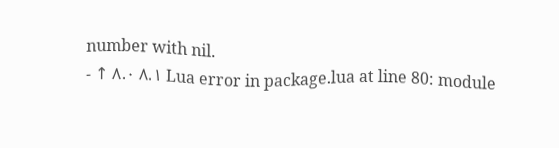number with nil.
- ↑ ۸.۰ ۸.۱ Lua error in package.lua at line 80: module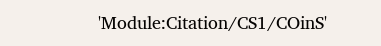'Module:Citation/CS1/COinS'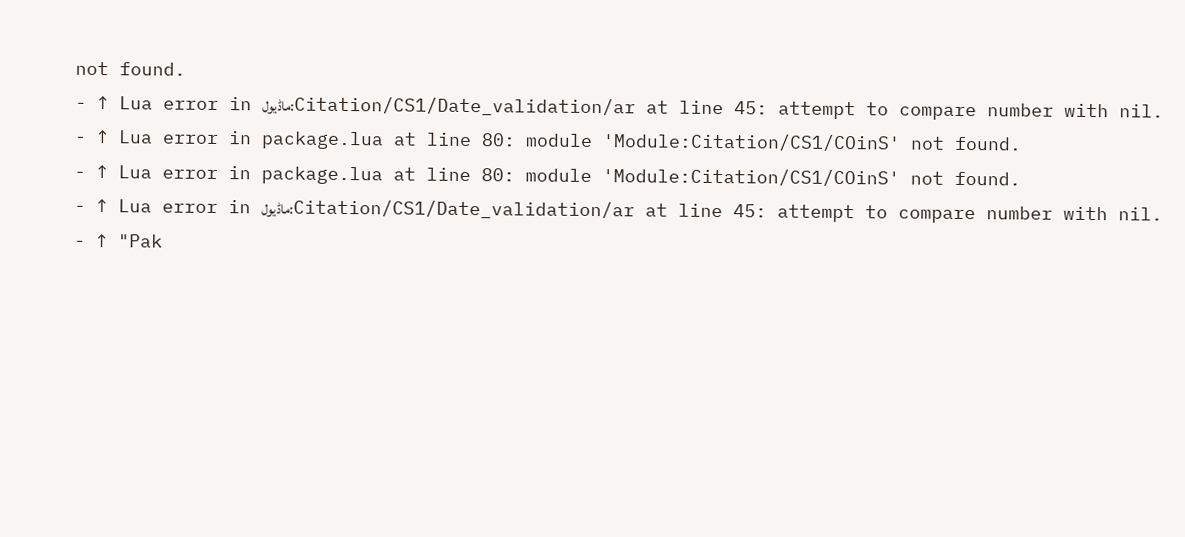not found.
- ↑ Lua error in ماڈیول:Citation/CS1/Date_validation/ar at line 45: attempt to compare number with nil.
- ↑ Lua error in package.lua at line 80: module 'Module:Citation/CS1/COinS' not found.
- ↑ Lua error in package.lua at line 80: module 'Module:Citation/CS1/COinS' not found.
- ↑ Lua error in ماڈیول:Citation/CS1/Date_validation/ar at line 45: attempt to compare number with nil.
- ↑ "Pak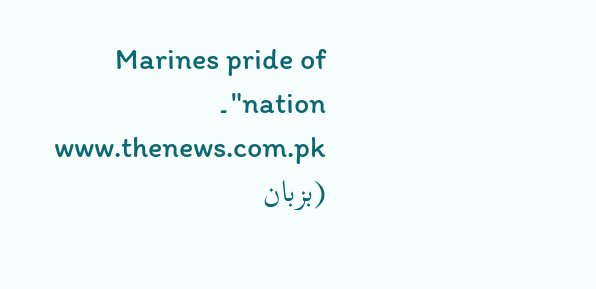Marines pride of nation"۔ www.thenews.com.pk (بزبان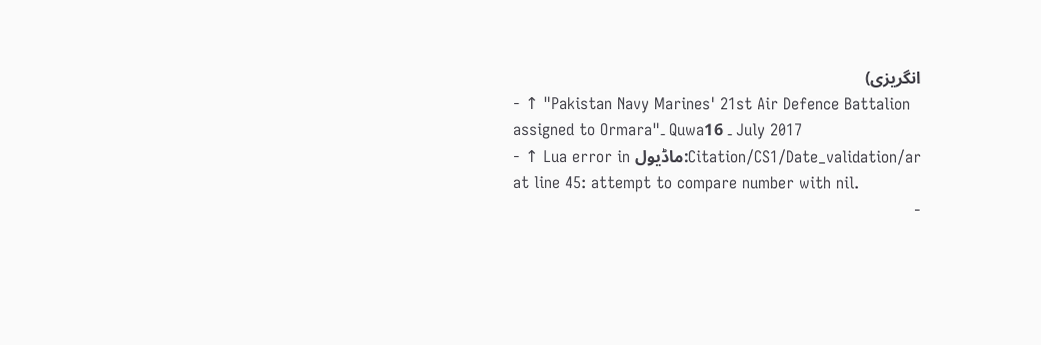انگریزی)
- ↑ "Pakistan Navy Marines' 21st Air Defence Battalion assigned to Ormara"۔ Quwa۔ 16 July 2017
- ↑ Lua error in ماڈیول:Citation/CS1/Date_validation/ar at line 45: attempt to compare number with nil.
-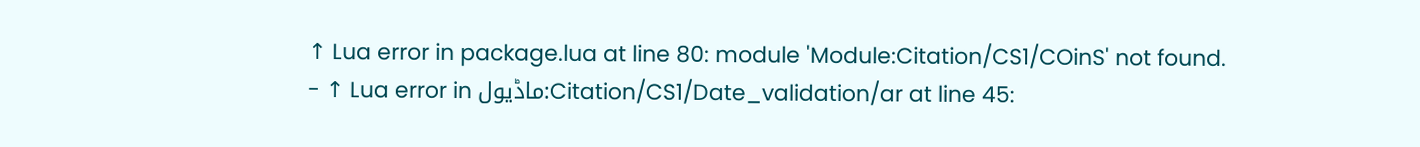↑ Lua error in package.lua at line 80: module 'Module:Citation/CS1/COinS' not found.
- ↑ Lua error in ماڈیول:Citation/CS1/Date_validation/ar at line 45: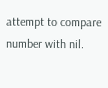attempt to compare number with nil.